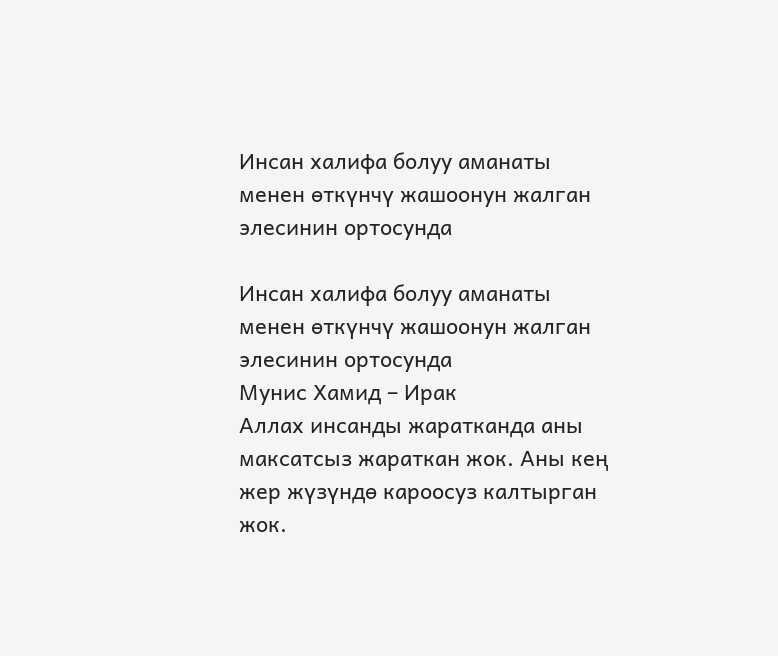Инсан халифа болуу аманаты менен өткүнчү жашоонун жалган элесинин ортосунда

Инсан халифа болуу аманаты менен өткүнчү жашоонун жалган элесинин ортосунда
Мунис Хамид – Ирак
Аллах инсанды жаратканда аны максатсыз жараткан жок. Аны кең жер жүзүндө кароосуз калтырган жок.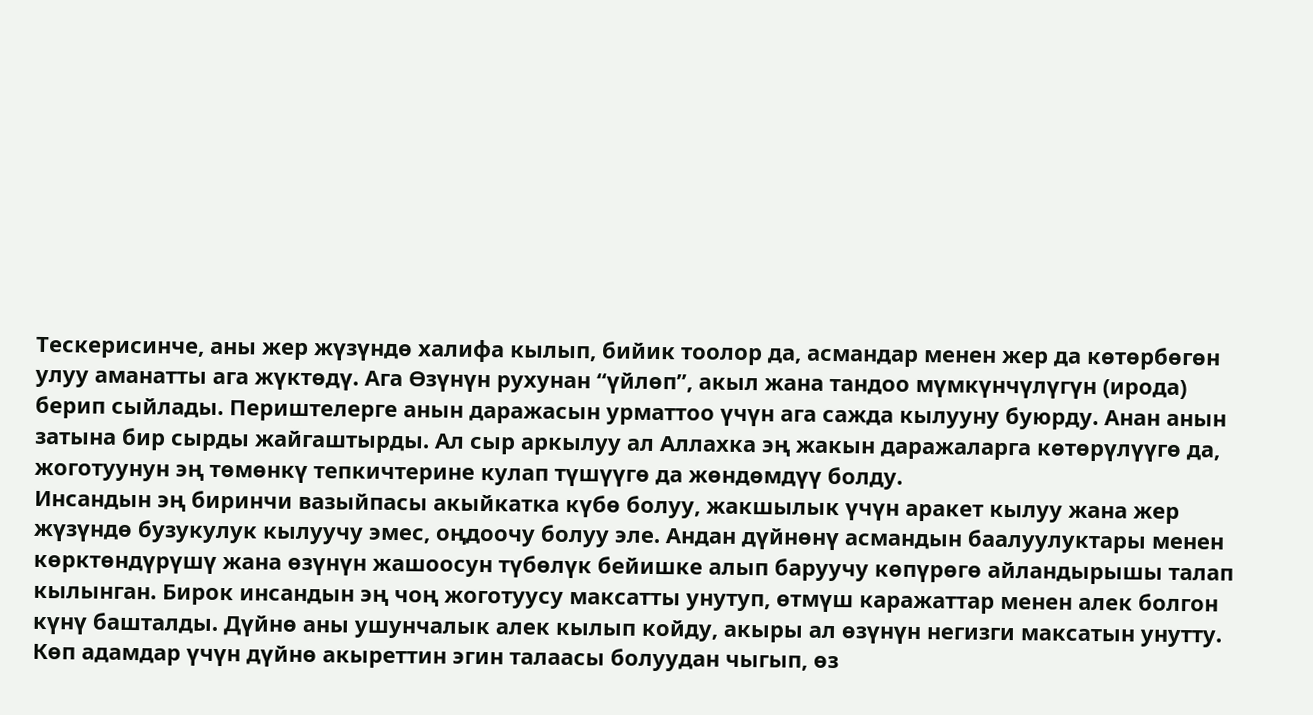Тескерисинче, аны жер жүзүндө халифа кылып, бийик тоолор да, асмандар менен жер да көтөрбөгөн улуу аманатты ага жүктөдү. Ага Өзүнүн рухунан “үйлөп”, акыл жана тандоо мүмкүнчүлүгүн (ирода) берип сыйлады. Периштелерге анын даражасын урматтоо үчүн ага сажда кылууну буюрду. Анан анын затына бир сырды жайгаштырды. Ал сыр аркылуу ал Аллахка эң жакын даражаларга көтөрүлүүгө да, жоготуунун эң төмөнкү тепкичтерине кулап түшүүгө да жөндөмдүү болду.
Инсандын эң биринчи вазыйпасы акыйкатка күбө болуу, жакшылык үчүн аракет кылуу жана жер жүзүндө бузукулук кылуучу эмес, оңдоочу болуу эле. Андан дүйнөнү асмандын баалуулуктары менен көрктөндүрүшү жана өзүнүн жашоосун түбөлүк бейишке алып баруучу көпүрөгө айландырышы талап кылынган. Бирок инсандын эң чоң жоготуусу максатты унутуп, өтмүш каражаттар менен алек болгон күнү башталды. Дүйнө аны ушунчалык алек кылып койду, акыры ал өзүнүн негизги максатын унутту.
Көп адамдар үчүн дүйнө акыреттин эгин талаасы болуудан чыгып, өз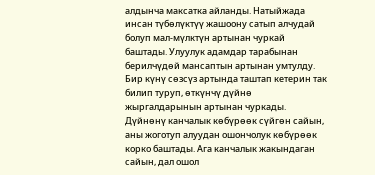алдынча максатка айланды. Натыйжада инсан түбөлүктүү жашоону сатып алчудай болуп мал-мүлктүн артынан чуркай баштады. Улуулук адамдар тарабынан берилчүдөй мансаптын артынан умтулду. Бир күнү сөзсүз артында таштап кетерин так билип туруп, өткүнчү дүйнө жыргалдарынын артынан чуркады. Дүйнөнү канчалык көбүрөөк сүйгөн сайын, аны жоготуп алуудан ошончолук көбүрөөк корко баштады. Ага канчалык жакындаган сайын, дал ошол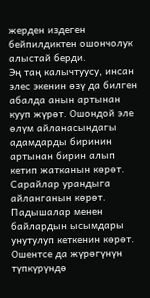жерден издеген бейпилдиктен ошончолук алыстай берди.
Эң таң калычтуусу, инсан элес экенин өзү да билген абалда анын артынан кууп жүрөт. Ошондой эле өлүм айланасындагы адамдарды биринин артынан бирин алып кетип жатканын көрөт. Сарайлар урандыга айланганын көрөт. Падышалар менен байлардын ысымдары унутулуп кеткенин көрөт. Ошентсе да жүрөгүнүн түпкүрүндө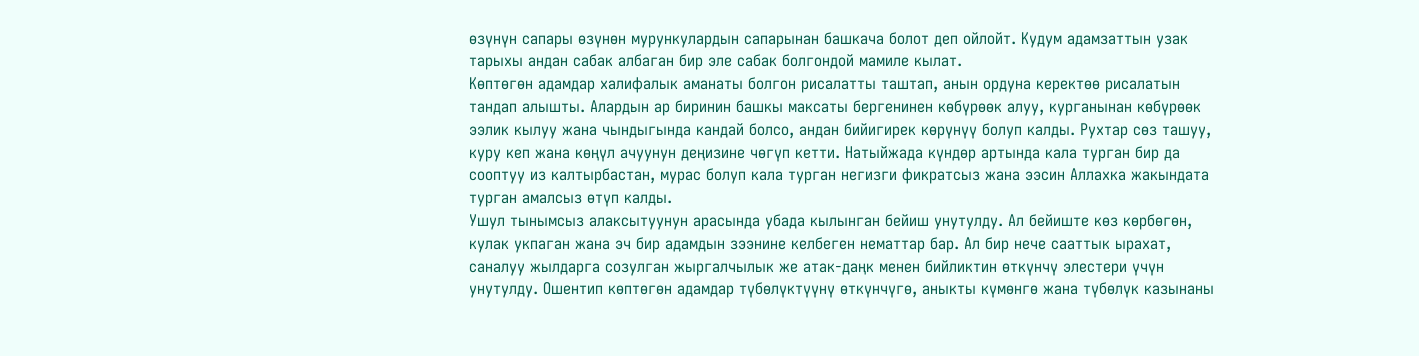өзүнүн сапары өзүнөн мурункулардын сапарынан башкача болот деп ойлойт. Кудум адамзаттын узак тарыхы андан сабак албаган бир эле сабак болгондой мамиле кылат.
Көптөгөн адамдар халифалык аманаты болгон рисалатты таштап, анын ордуна керектөө рисалатын тандап алышты. Алардын ар биринин башкы максаты бергенинен көбүрөөк алуу, курганынан көбүрөөк ээлик кылуу жана чындыгында кандай болсо, андан бийигирек көрүнүү болуп калды. Рухтар сөз ташуу, куру кеп жана көңүл ачуунун деңизине чөгүп кетти. Натыйжада күндөр артында кала турган бир да сооптуу из калтырбастан, мурас болуп кала турган негизги фикратсыз жана ээсин Аллахка жакындата турган амалсыз өтүп калды.
Ушул тынымсыз алаксытуунун арасында убада кылынган бейиш унутулду. Ал бейиште көз көрбөгөн, кулак укпаган жана эч бир адамдын зээнине келбеген нематтар бар. Ал бир нече сааттык ырахат, саналуу жылдарга созулган жыргалчылык же атак-даңк менен бийликтин өткүнчү элестери үчүн унутулду. Ошентип көптөгөн адамдар түбөлүктүүнү өткүнчүгө, аныкты күмөнгө жана түбөлүк казынаны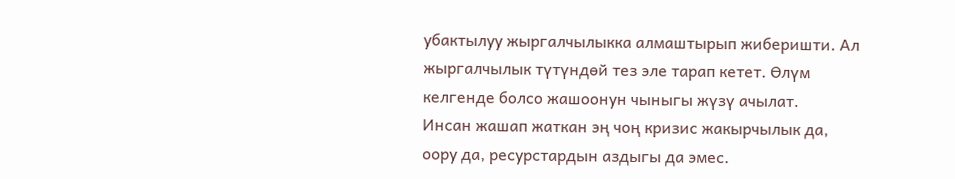убактылуу жыргалчылыкка алмаштырып жиберишти. Ал жыргалчылык түтүндөй тез эле тарап кетет. Өлүм келгенде болсо жашоонун чыныгы жүзү ачылат.
Инсан жашап жаткан эң чоң кризис жакырчылык да, оору да, ресурстардын аздыгы да эмес.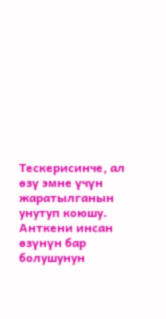Тескерисинче, ал өзү эмне үчүн жаратылганын унутуп коюшу. Анткени инсан өзүнүн бар болушунун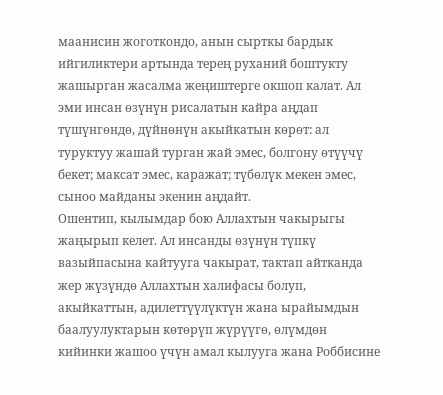маанисин жоготкондо, анын сырткы бардык ийгиликтери артында терең руханий боштукту жашырган жасалма жеңиштерге окшоп калат. Ал эми инсан өзүнүн рисалатын кайра аңдап түшүнгөндө, дүйнөнүн акыйкатын көрөт: ал туруктуу жашай турган жай эмес, болгону өтүүчү бекет; максат эмес, каражат; түбөлүк мекен эмес, сыноо майданы экенин аңдайт.
Ошентип, кылымдар бою Аллахтын чакырыгы жаңырып келет. Ал инсанды өзүнүн түпкү вазыйпасына кайтууга чакырат, тактап айтканда жер жүзүндө Аллахтын халифасы болуп, акыйкаттын, адилеттүүлүктүн жана ырайымдын баалуулуктарын көтөрүп жүрүүгө, өлүмдөн кийинки жашоо үчүн амал кылууга жана Роббисине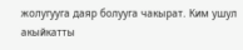жолугууга даяр болууга чакырат. Ким ушул акыйкатты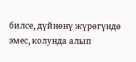билсе, дүйнөнү жүрөгүндө эмес, колунда алып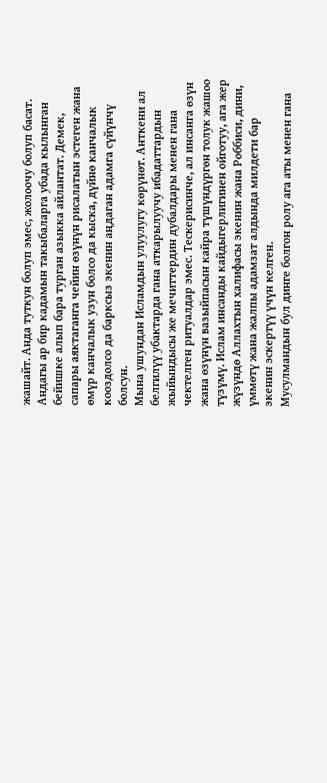жашайт. Анда туткун болуп эмес, жолоочу болуп басат. Андагы ар бир кадамын такыбаларга убада кылынган бейишке алып бара турган азыкка айлантат. Демек, сапары аяктаганга чейин өзүнүн рисалатын эстеген жана өмүр канчалык узун болсо да кыска, дүйнө канчалык кооздолсо да барксыз экенин аңдаган адамга сүйүнчү болсун.
Мына ушундан Исламдын улуулугу көрүнөт. Анткени ал белгилүү убактарда гана аткарылуучу ибадаттардын жыйындысы же мечиттердин дубалдары менен гана чектелген ритуалдар эмес. Тескерисинче, ал инсанга өзүн жана өзүнүн вазыйпасын кайра түшүндүргөн толук жашоо түзүмү. Ислам инсанды кайдыгерлигинен ойготуу, ага жер жүзүндө Аллахтын халифасы экенин жана Роббиси, дини, үммөтү жана жалпы адамзат алдында милдети бар экенин эскертүү үчүн келген.
Мусулмандын бул динге болгон ролу ага аты менен гана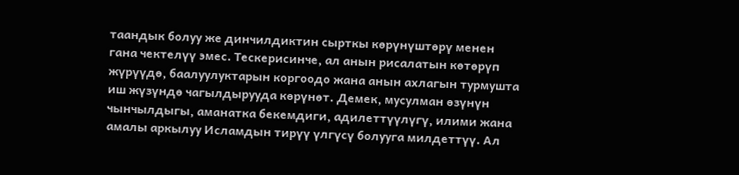таандык болуу же динчилдиктин сырткы көрүнүштөрү менен гана чектелүү эмес. Тескерисинче, ал анын рисалатын көтөрүп жүрүүдө, баалуулуктарын коргоодо жана анын ахлагын турмушта иш жүзүндө чагылдырууда көрүнөт. Демек, мусулман өзүнүн чынчылдыгы, аманатка бекемдиги, адилеттүүлүгү, илими жана амалы аркылуу Исламдын тирүү үлгүсү болууга милдеттүү. Ал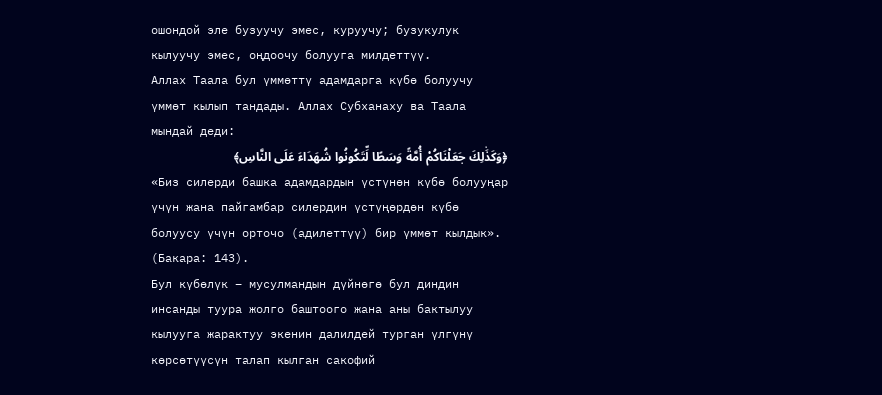ошондой эле бузуучу эмес, куруучу; бузукулук кылуучу эмес, оңдоочу болууга милдеттүү.
Аллах Таала бул үммөттү адамдарга күбө болуучу үммөт кылып тандады. Аллах Субханаху ва Таала мындай деди:
﴿وَكَذَٰلِكَ جَعَلْنَاكُمْ أُمَّةً وَسَطًا لِّتَكُونُوا شُهَدَاءَ عَلَى النَّاسِ﴾
«Биз силерди башка адамдардын үстүнөн күбө болууңар үчүн жана пайгамбар силердин үстүңөрдөн күбө болуусу үчүн орточо (адилеттүү) бир үммөт кылдык». (Бакара: 143).
Бул күбөлүк – мусулмандын дүйнөгө бул диндин инсанды туура жолго баштоого жана аны бактылуу кылууга жарактуу экенин далилдей турган үлгүнү көрсөтүүсүн талап кылган сакофий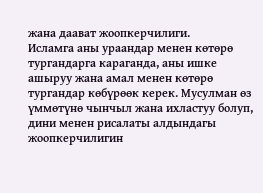жана даават жоопкерчилиги.
Исламга аны ураандар менен көтөрө тургандарга караганда, аны ишке ашыруу жана амал менен көтөрө тургандар көбүрөөк керек. Мусулман өз үммөтүнө чынчыл жана ихластуу болуп, дини менен рисалаты алдындагы жоопкерчилигин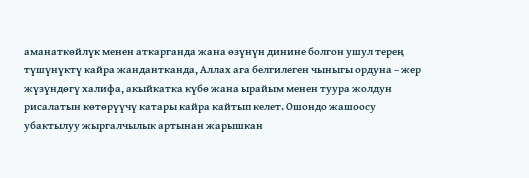аманаткөйлүк менен аткарганда жана өзүнүн динине болгон ушул терең түшүнүктү кайра жандантканда, Аллах ага белгилеген чыныгы ордуна – жер жүзүндөгү халифа, акыйкатка күбө жана ырайым менен туура жолдун рисалатын көтөрүүчү катары кайра кайтып келет. Ошондо жашоосу убактылуу жыргалчылык артынан жарышкан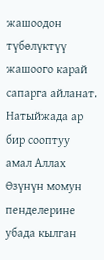жашоодон түбөлүктүү жашоого карай сапарга айланат. Натыйжада ар бир сооптуу амал Аллах Өзүнүн момун пенделерине убада кылган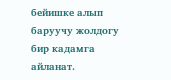бейишке алып баруучу жолдогу бир кадамга айланат.